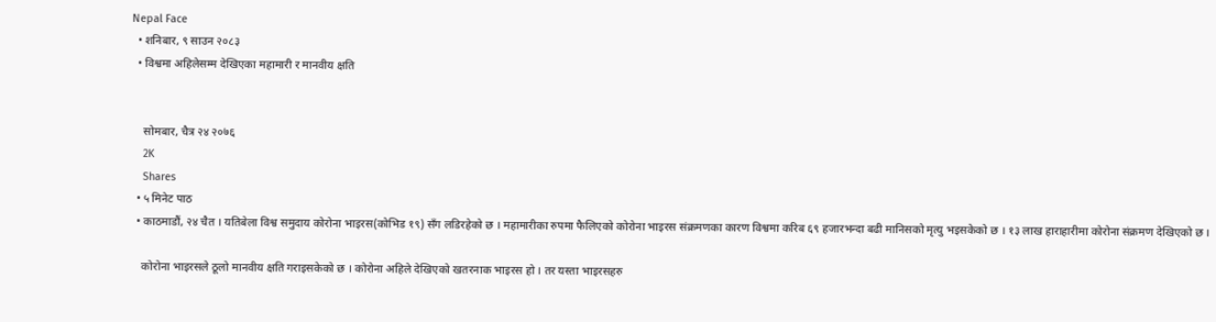Nepal Face
  • शनिबार, ९ साउन २०८३
  • विश्वमा अहिलेसम्म देखिएका महामारी र मानवीय क्षति


    सोमबार, चैत्र २४ २०७६
    2K
    Shares
  • ५ मिनेट पाठ
  • काठमाडौं, २४ चैत । यतिबेला विश्व समुदाय कोरोना भाइरस(कोभिड १९) सँग लडिरहेको छ । महामारीका रुपमा फैलिएको कोरोना भाइरस संक्रमणका कारण विश्वमा करिब ६९ हजारभन्दा बढी मानिसको मृत्यु भइसकेको छ । १३ लाख हाराहारीमा कोरोना संक्रमण देखिएको छ ।

    कोरोना भाइरसले ठूलो मानवीय क्षति गराइसकेको छ । कोरोना अहिले देखिएको खतरनाक भाइरस हो । तर यस्ता भाइरसहरु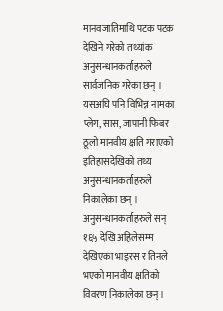मानवजातिमाथि पटक पटक देखिने गरेको तथ्यांक अनुसन्धानकर्ताहरुले सार्वजनिक गरेका छन् । यसअघि पनि विभिन्न नामका प्लेग, सास, जापानी फिबर ठूलो मानवीय क्षति गराएको इतिहासदेखिको तथ्य  अनुसन्धानकर्ताहरुले निकालेका छन् । अनुसन्धानकर्ताहरुले सन् १६५ देखि अहिलेसम्म देखिएका भाइरस र तिनले भएको मानवीय क्षतिको विवरण निकालेका छन् ।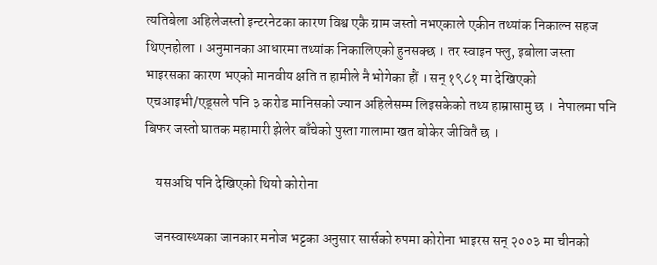त्यतिबेला अहिलेजस्तो इन्टरनेटका कारण विश्व एकै ग्राम जस्तो नभएकाले एकीन तथ्यांक निकाल्न सहज थिएनहोला । अनुमानका आधारमा तथ्यांक निकालिएको हुनसक्छ । तर स्वाइन फ्लु, इबोला जस्ता भाइरसका कारण भएको मानवीय क्षति त हामीले नै भोगेका हौं । सन् १९८१ मा देखिएको एचआइभी/एड्सले पनि ३ करोड मानिसको ज्यान अहिलेसम्म लिइसकेको तथ्य हाम्रासामु छ ।  नेपालमा पनि बिफर जस्तो घातक महामारी झेलेर बाँचेको पुस्ता गालामा खत बोकेर जीवितै छ ।

    यसअघि पनि देखिएको थियो कोरोना

    जनस्वास्थ्यका जानकार मनोज भट्टका अनुसार सार्सको रुपमा कोरोना भाइरस सन् २००३ मा चीनको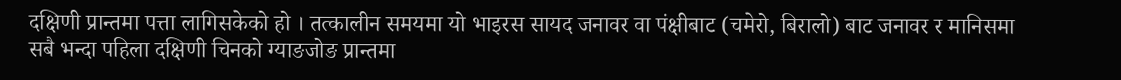दक्षिणी प्रान्तमा पत्ता लागिसकेको हो । तत्कालीन समयमा यो भाइरस सायद जनावर वा पंक्षीबाट (चमेरो, बिरालो) बाट जनावर र मानिसमा सबै भन्दा पहिला दक्षिणी चिनको ग्याङजोङ प्रान्तमा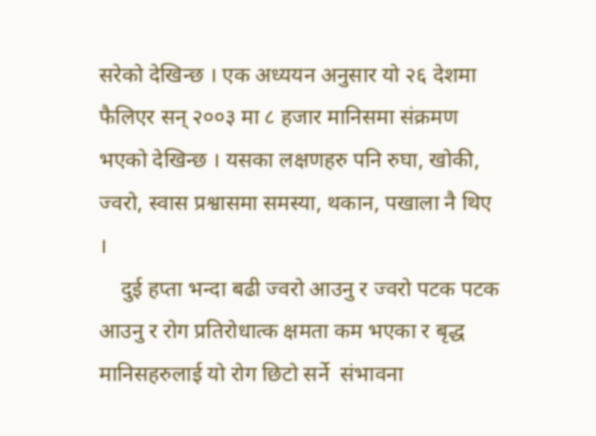सरेको देखिन्छ । एक अध्ययन अनुसार यो २६ देशमा फैलिएर सन् २००३ मा ८ हजार मानिसमा संक्रमण भएको देखिन्छ । यसका लक्षणहरु पनि रुघा, खोकी, ज्वरो, स्वास प्रश्वासमा समस्या, थकान, पखाला नै थिए ।
    दुई हप्ता भन्दा बढी ज्वरो आउनु र ज्वरो पटक पटक आउनु र रोग प्रतिरोधात्क क्षमता कम भएका र बृद्ध मानिसहरुलाई यो रोग छिटो सर्ने  संभावना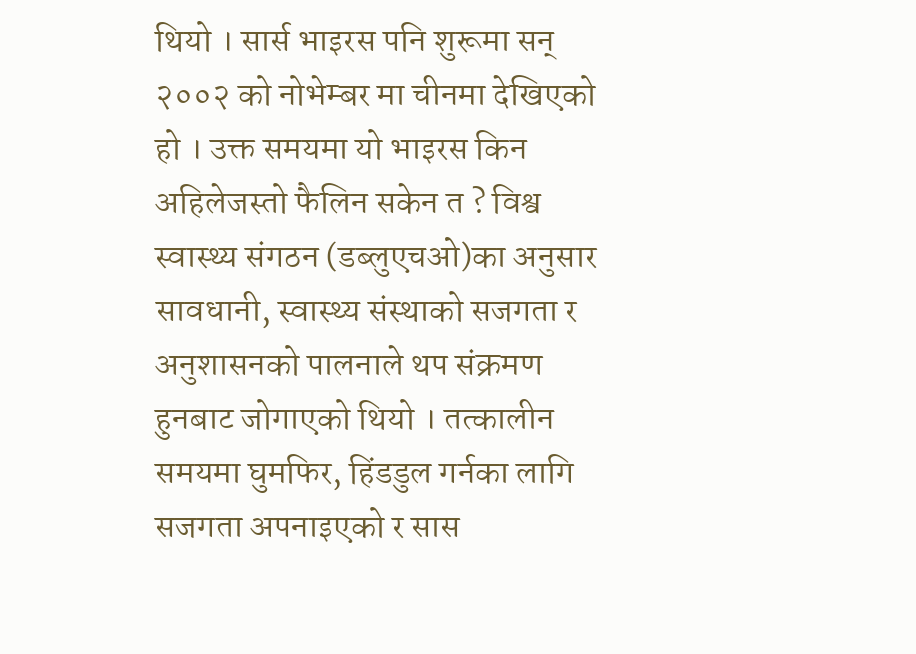थियो । सार्स भाइरस पनि शुरूमा सन् २००२ को नोभेम्बर मा चीनमा देखिएको हो । उक्त समयमा यो भाइरस किन अहिलेजस्तो फैलिन सकेन त ? विश्व स्वास्थ्य संगठन (डब्लुएचओ)का अनुसार सावधानी, स्वास्थ्य संस्थाको सजगता र अनुशासनको पालनाले थप संक्रमण हुनबाट जोगाएको थियो । तत्कालीन समयमा घुमफिर, हिंडडुल गर्नका लागि सजगता अपनाइएको र सास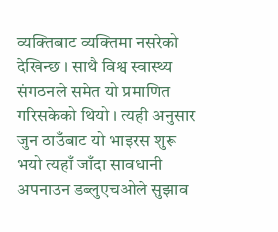व्यक्तिबाट व्यक्तिमा नसरेको देखिन्छ । साथै विश्व स्वास्थ्य संगठनले समेत यो प्रमाणित गरिसकेको थियो । त्यही अनुसार जुन ठाउँबाट यो भाइरस शुरू भयो त्यहाँ जाँदा सावधानी अपनाउन डब्लुएचओले सुझाव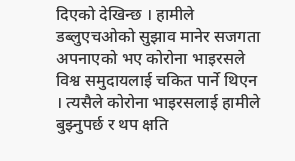दिएको देखिन्छ । हामीले डब्लुएचओको सुझाव मानेर सजगता अपनाएको भए कोरोना भाइरसले विश्व समुदायलाई चकित पार्ने थिएन । त्यसैले कोरोना भाइरसलाई हामीले बुझ्नुपर्छ र थप क्षति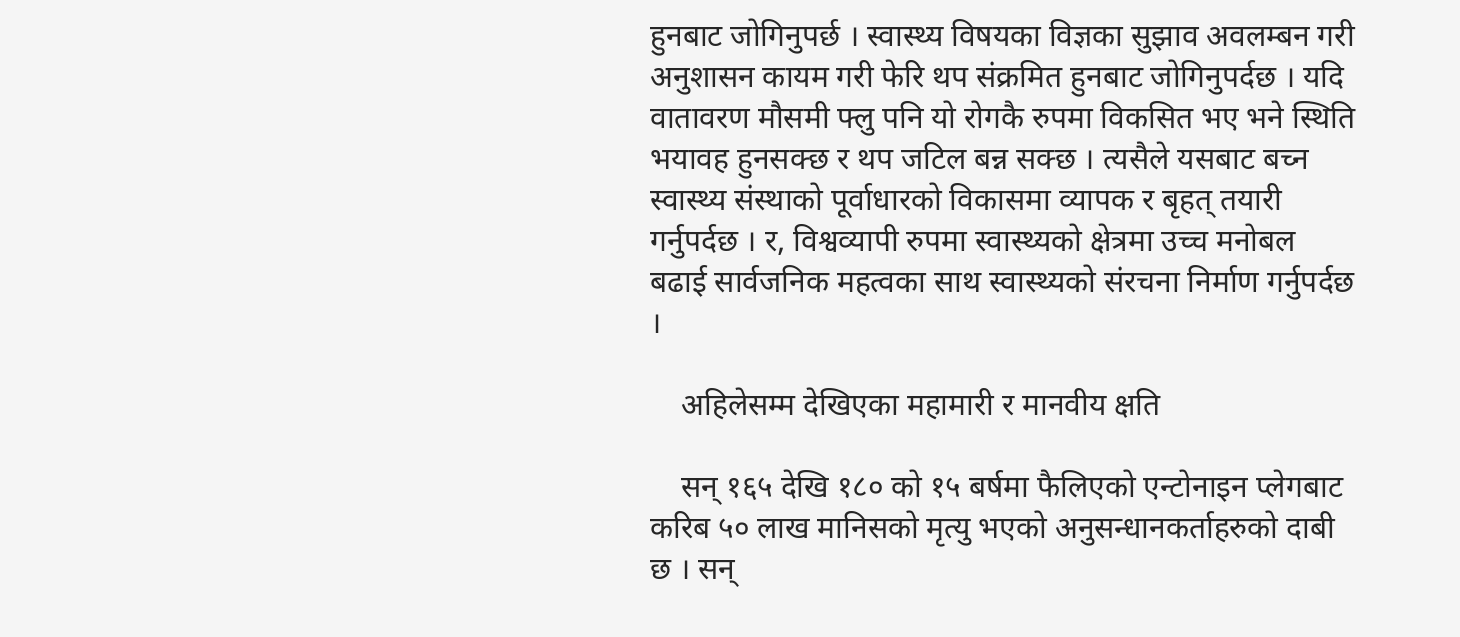हुनबाट जोगिनुपर्छ । स्वास्थ्य विषयका विज्ञका सुझाव अवलम्बन गरी अनुशासन कायम गरी फेरि थप संक्रमित हुनबाट जोगिनुपर्दछ । यदि वातावरण मौसमी फ्लु पनि यो रोगकै रुपमा विकसित भए भने स्थिति भयावह हुनसक्छ र थप जटिल बन्न सक्छ । त्यसैले यसबाट बच्न स्वास्थ्य संस्थाको पूर्वाधारको विकासमा व्यापक र बृहत् तयारी गर्नुपर्दछ । र, विश्वव्यापी रुपमा स्वास्थ्यको क्षेत्रमा उच्च मनोबल बढाई सार्वजनिक महत्वका साथ स्वास्थ्यको संरचना निर्माण गर्नुपर्दछ ।

    अहिलेसम्म देखिएका महामारी र मानवीय क्षति

    सन् १६५ देखि १८० को १५ बर्षमा फैलिएको एन्टोनाइन प्लेगबाट करिब ५० लाख मानिसको मृत्यु भएको अनुसन्धानकर्ताहरुको दाबी छ । सन्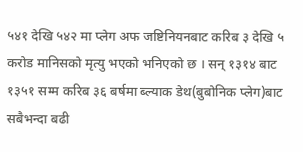५४१ देखि ५४२ मा प्लेग अफ जष्टिनियनबाट करिब ३ देखि ५ करोड मानिसको मृत्यु भएको भनिएको छ । सन् १३१४ बाट १३५१ सम्म करिब ३६ बर्षमा ब्ल्याक डेथ(बुबोनिक प्लेग)बाट सबैभन्दा बढी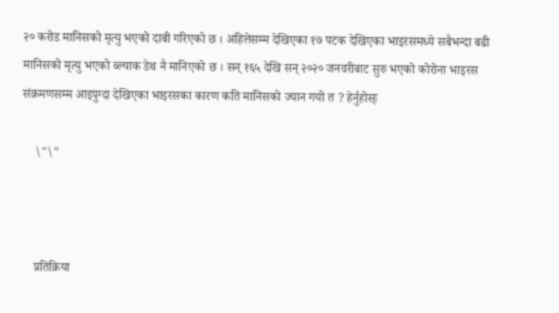२० करोड मानिसको मृत्यु भएको दाबी गरिएको छ । अहिलेसम्म देखिएका १७ पटक देखिएका भाइरसमध्ये सबैभन्दा बढी मानिसको मृत्यु भएको ब्ल्याक डेथ नै मानिएको छ । सन् १६५ देखि सन् २०२० जनवरीबाट सुरु भएको कोरोना भाइरस संक्रमणसम्म आइपुग्दा देखिएका भाइरसका कारण कति मानिसको ज्यान गयो त ? हेर्नुहोस्ः

    \"\"



    प्रतिक्रिया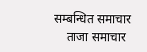सम्बन्धित समाचार
    ताजा समाचार